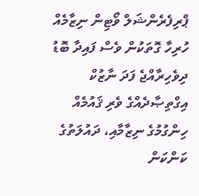ޕްރިފެރެންޝަލް ވޯޓިން ނިޒާމެއް ހުރިހާ ގޮތަކުން ވެސް ފައިދާ ބޮޑު
ދިވެހިރާއްޖެ ފަދަ ނާޒުކް އިގްތިޞާދެއްގެ ވެރި ޤައުމެއް ހިންގުމުގެ ނިޒާމާއި، ދައުލަތުގެ ކަންކަން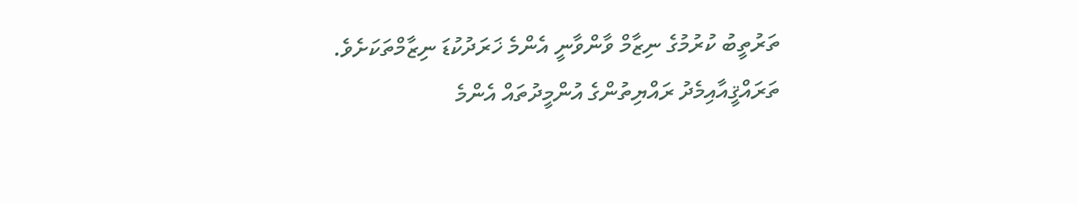ތަރުތީބު ކުރުމުގެ ނިޒާމް ވާންވާނީ އެންމެ ޚަރަދުކުޑަ ނިޒާމްތަކަށެވެ. ތަރައްޤީއާއިމެދު ރައްޔިތުންގެ އުންމީދުތައް އެންމެ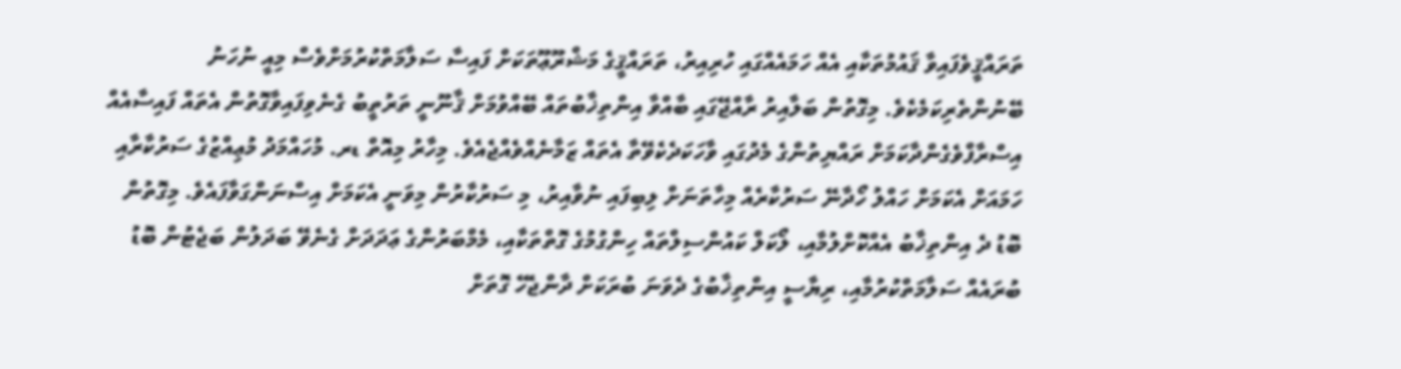ތަރައްޤީވެފައިވާ ޤައުމުތަކާއި އެއް ހަމައެއްގައި ހުރިއިރު، ތަރައްޤީގެ މަޝްރޫޢޫތަކަށް ފައިސާ ސަލާމަތްކުރުމަށްވެސް މިއީ ނުހަނު ބޭނުންތެރިކަމެކެވެ. މިގޮތުން ބަލާއިރު ރާއްޖޭގައި ބާއްވާ އިންތިޚާބުތައް ބޭއްވުމަށް ޤާނޫނީ ތަރުތީބު ގެނެވިފައިވާގޮތުން އެތައް ފައިސާއެއް އިސްރާފްވެގެންދާކަމަށް ރައްޔިތުންގެ މެދުގައި ވާހަކަދެކެވޭތާ އެތައް ޒަމާނެއްވެއްޖެއެވެ. މިހާރު މިއޮތް ޑރ. މުހައްމަދު މުޢިއްޒުގެ ސަރުކާރާއި ހަމައަށް އެކަމަށް ހައްލު ހޯދާނޭ ސަރުކާރެއް މިހާތަނަށް ލިބިފައި ނުވާއިރު، މި ސަރުކާރުން މިވަނީ އެކަމަށް އިސްނަންގަވާފައެވެ. މިގޮތުން ބޮޑު ދެ އިންތިޚާބު އެއްކޮށްލުމާއި، ލޯކަލް ކައުންސިލްތައް ހިންގުމުގެ ގޮތްތަކާއި، މެމްބަރުންގެ ޢަދަދަށް ގެނެވޭ ބަދަލުން ބަޖެޓުން ބޮޑު ބުރައެއް ސަލާމަތްކުރުމާއި، ރިޔާސީ އިންތިޚާބުގެ ދެވަނަ ބުރަކަށް ދާންޖެހޭ ގޮތަށް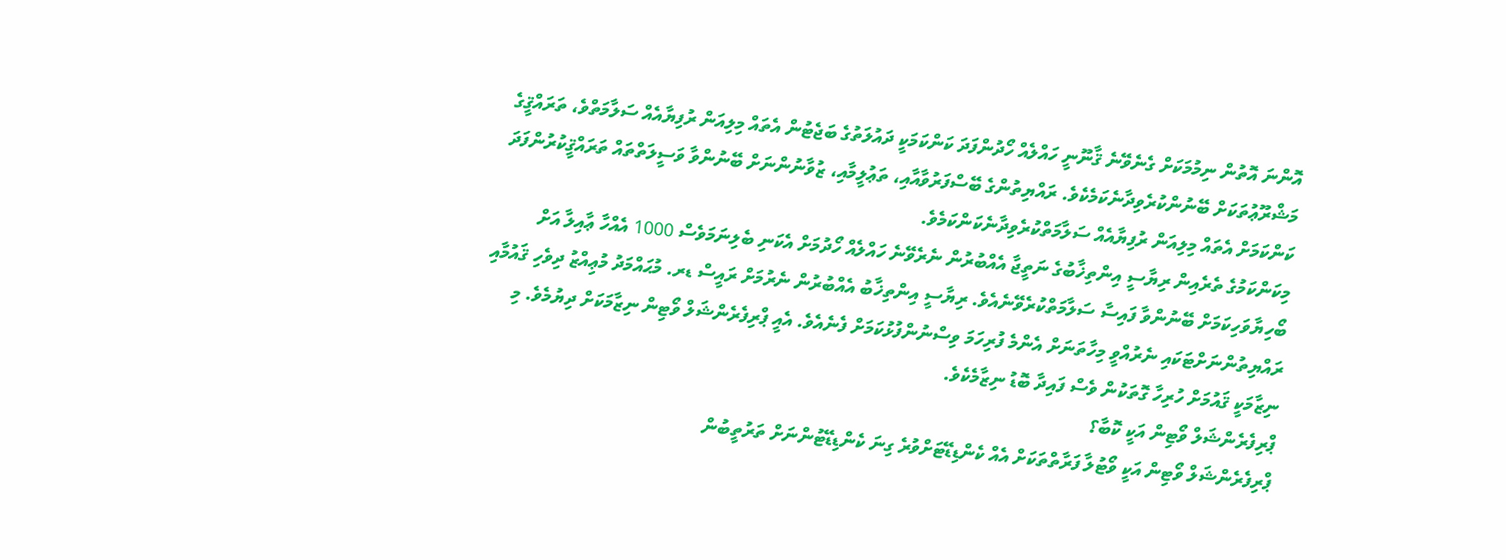އޮންނަ އޮތުން ނިމުމަކަށް ގެނެވޭނެ ޤާނޫނީ ހައްލެއް ހޯދުންފަދަ ކަންކަމަކީ ދައުލަތުގެ ބަޖެޓުން އެތައް މިލިއަން ރުފިޔާއެއް ސަލާމަތްވެ، ތަރައްޤީގެ މަޝްރޫޢުތަކަށް ބޭނުންކުރެވިދާނެކަމެކެވެ. ރައްޔިތުންގެ ބޭސްފަރުވާއާއި، ތަޢުލީމާއި، ޒުވާނުންނަށް ބޭނުންވާ ވަސީލަތްތައް ތަރައްޤީކުރުންފަދަ ކަންކަމަށް އެތައް މިލިއަން ރުފިޔާއެއް ސަލާމަތްކުރެވިދާނެކަންކަމެވެ.
މިކަންކަމުގެ ތެރެއިން ރިޔާސީ އިންތިޚާބުގެ ނަތީޖާ އެއްބުރުން ނެރެވޭނެ ހައްލެއް ހޯދުމަށް އެކަނި ބެލިނަމަވެސް 1000 އެއްހާ ޢާއިލާ އަށް ބޯހިޔާވަހިކަމަށް ބޭނުންވާ ފައިސާ ސަލާމަތްކުރެވޭނެއެވެ. ރިޔާސީ އިންތިޚާބު އެއްބުރުން ނެރުމަށް ރައީސް ޑރ. މުޙައްމަދު މުޢިއްޒު ދިވެހި ޤައުމާއި ރައްޔިތުންނަށްޓަކައި ނެރުއްވީ މިހާތަނަށް އެންމެ ފުރިހަމަ ވިސްނުންފުޅުކަމަށް ފެނެއެވެ. އެއީ ޕްރިފެރެންޝަލް ވޯޓިން ނިޒާމަކަށް ދިޔުމެވެ. މި ނިޒާމަކީ ޤައުމަށް ހުރިހާ ގޮތަކުން ވެސް ފައިދާ ބޮޑު ނިޒާމެކެވެ.
ޕްރިފެރެންޝަލް ވޯޓިން އަކީ ކޮބާ؟
ޕްރިފެރެންޝަލް ވޯޓިން އަކީ ވޯޓުލާ ފަރާތްތަކަށް އެއް ކެންޑިޑޭޓަށްވުރެ ގިނަ ކެންޑިޑޭޓުންނަށް ތަރުތީބުން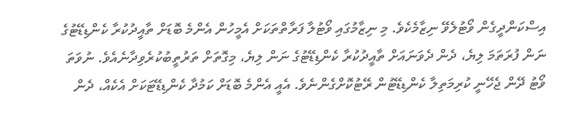އިސްކަންދީގެން ވޯޓުލެވޭ ނިޒާމެކެވެ. މި ނިޒާމުގައި ވޯޓުލާ ފަރާތްތަކަށް އެމީހުން އެންމެ ބޮޑަށް ތާއީދުކުރާ ކެންޑިޑޭޓުގެ ނަން ފުރަތަމަ ލިޔެ، ދެން ދެވަނައަށް ތާއީދުކުރާ ކެންޑިޑޭޓުގެ ނަން ލިޔެ، މިގޮތަށް ތަރުތީބުކުރެވިދާނެއެވެ. ނުވަތަ ވޯޓު ދޭން ޖެހޭނީ ކުރިމަތިލާ ކެންޑިޑޭޓުން ރޭޓުކޮށްގެންނެވެ. އެއީ އެންމެ ބޮޑަށް ކަމުދާ ކެންޑިޑޭޓަކަށް އެކެއް، ދެން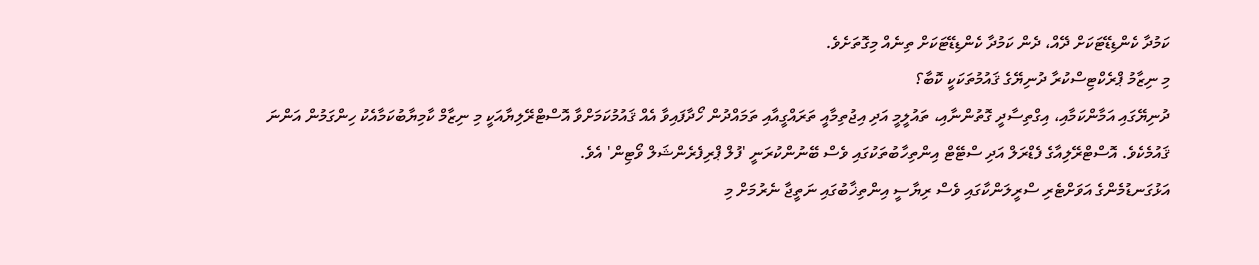ކަމުދާ ކެންޑިޑޭޓަކަށް ދޭއް، ދެން ކަމުދާ ކެންޑިޑޭޓަކަށް ތިނެއް މިގޮތަށެވެ.
މި ނިޒާމު ޕްރެކްޓިސްކުރާ ދުނިޔޭގެ ޤައުމުތަކަކީ ކޮބާ؟
ދުނިޔޭގައި އަމާންކަމާއި، އިގްތިސާދީ ގޮތުންނާއި، ތައުލީމީ އަދި އިޖުތިމާއީ ތަރައްގީއާއި ތަމައްދުން ހޯދާފައިވާ އެއް ޤައުމުކަމަށްވާ އޮސްޓްރޭލިޔާއަކީ މި ނިޒާމް ކާމިޔާބުކަމާއެކު ހިންގަމުން އަންނަ ޤައުމެކެވެ. އޮސްޓްރޭލިއާގެ ފެޑްރަލް އަދި ސްޓޭޓް އިންތިހާބުތަކުގައި ވެސް ބޭނުންކުރަނީ 'ފުލް ޕްރިފެރެންޝަލް ވޯޓިން' އެވެ.
އަޅުގަނޑުމެންގެ އަވަށްޓެރި ސްރީލަންކާގައި ވެސް ރިޔާސީ އިންތިޚާބުގައި ނަތީޖާ ނެރުމަށް މި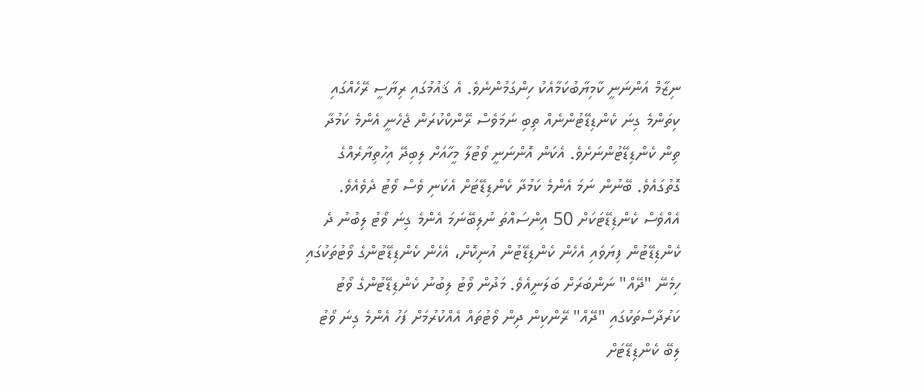ނިޒާމް އަންނަނީ ކާމިޔާބުކަމާއެކު ހިންގަމުންނެވެ. އެ ޤައުމުގައި ރިޔާސީ ރޭހެއްގައި ކިތަންމެ ގިނަ ކެންޑިޑޭޓުންނެއް ތިބި ނަމަވެސް ރޭންކްކުރަން ޖެހެނީ އެންމެ ކަމުދާ ތިން ކެންޑިޑޭޓުންނަށެވެ. އެކަން އޮންނަނީ ވޯޓުލާ މީހާއަށް ލިބިދޭ އިހުތިޔާރެއްގެ ގޮތުގައެވެ. ބޭނުން ނަމަ އެންމެ ކަމުދާ ކެންޑިޑޭޓަށް އެކަނި ވެސް ވޯޓު ދެވެއެވެ. އެއްވެސް ކެންޑިޑޭޓަކަށް 50 އިންސައްތަ ނުލިބޭނަމަ އެންމެ ގިނަ ވޯޓު ލިބުނު ދެ ކެންޑިޑޭޓުން ފިޔަވައި އެހެން ކެންޑިޑޭޓުން އުނިކޮށް، އެހެން ކެންޑިޑޭޓުންގެ ވޯޓުތަކުގައި ހިމެނޭ "ދޭއް" ނަންބަރަށް ބަލަނީއެވެ. މަދުން ވޯޓު ލިބުނު ކެންޑިޑޭޓުންގެ ވޯޓު ކަރުދާސްތަކުގައި "ދޭއް" ރޭންކިން ދިން ވޯޓުތައް އެއްކުރުމަށް ފަހު އެންމެ ގިނަ ވޯޓު ލިބޭ ކެންޑިޑޭޓަށް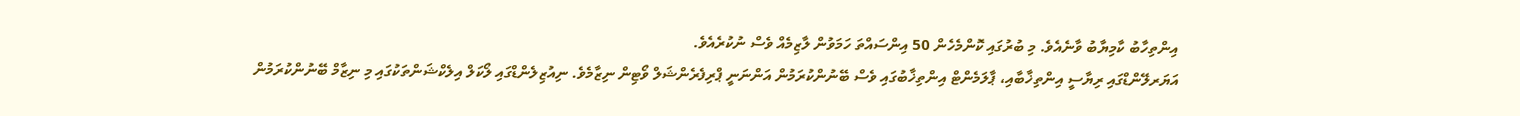އިންތިހާބު ކާމިޔާބު ވާނެއެވެ. މި ބުރުގައި ކޮންމެހެން 50 އިންސައްތަ ހަމަވުން ލާޒިމެއް ވެސް ނުކުރެއެވެ.
އަޔަރލޭންޑްގައި ރިޔާސީ އިންތިޚާބާއި، ޕާލަމެންޓް އިންތިޚާބުގައި ވެސް ބޭނުންކުރަމުން އަންނަނީ ޕްރިފެރެންޝަލް ވޯޓިން ނިޒާމެވެ. ނިއުޒިލެންޑްގައި ލޯކަލް އިލެކްޝަންތަކުގައި މި ނިޒާމް ބޭނުންކުރަމުން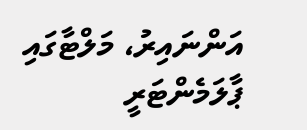އަންނައިރު، މަލްޓާގައި ޕާލަމެންޓަރީ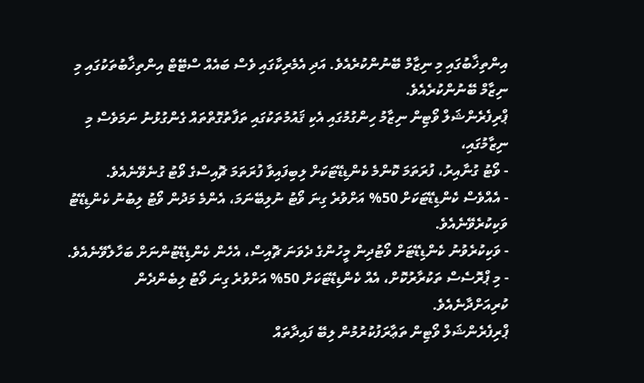އިންތިޚާބުގައި މި ނިޒާމް ބޭނުންކުރެއެވެ. އަދި އެމެރިކާގައި ވެސް ބައެއް ސްޓޭޓް އިންތިޚާބުތަކުގައި މި ނިޒާމް ބޭނުންކުރެއެވެ.
ޕްރިފެރެންޝަލް ވޯޓިން ނިޒާމު ހިންގުމުގައި އެކި ޤައުމުތަކުގައި ތަފާތުގޮތްތައް ގެންގުޅުނު ނަމަވެސް މި ނިޒާމުގައި،
- ވޯޓު ގުނާއިރު، ފުރަތަމަ ކޮންމެ ކެންޑިޑޭޓަކަށް ލިބިފައިވާ ފުރަތަމަ ޗޮއިސްގެ ވޯޓު ގުނެވޭނެއެވެ.
- އެއްވެސް ކެންޑިޑޭޓަކަށް 50% އަށްވުރެ ގިނަ ވޯޓު ނުލިބޭނަމަ، އެންމެ މަދުން ވޯޓު ލިބުނު ކެންޑިޑޭޓު ވަކިކުރެވޭނެއެވެ.
- ވަކިކުރެވުނު ކެންޑިޑޭޓަށް ވޯޓުދިން މީހުންގެ ދެވަނަ ޗޮއިސް، އެހެން ކެންޑިޑޭޓުންނަށް ބަހާލެވޭނެއެވެ.
- މި ޕްރޮސެސް ތަކުރާރުކޮށް، އެއް ކެންޑިޑޭޓަކަށް 50% އަށްވުރެ ގިނަ ވޯޓު ލިބެންދެން ކުރިއަށްދާނެއެވެ.
ޕްރިފެރެންޝަލް ވޯޓިން ތަޢާރަފުކުރުމުން ލިބޭ ފައިދާތައް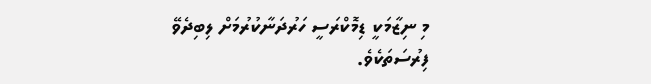މި ނިޒާމަކީ ޑިމޮކްރަސީ ހަރުދަނާކުރުމަށް ލިބިދެވޭ ފިރުސަތަކެވެ.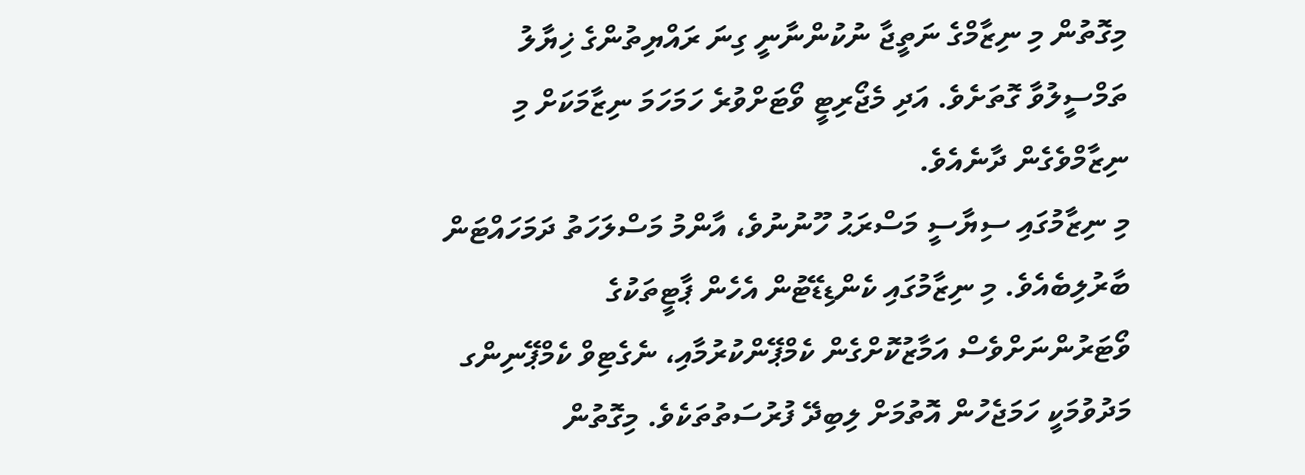މިގޮތުން މި ނިޒާމްގެ ނަތީޖާ ނުކުންނާނީ ގިނަ ރައްޔިތުންގެ ޚިޔާލު ތަމްސީލުވާ ގޮތަށެވެ. އަދި މެޖޯރިޓީ ވޯޓަށްވުރެ ހަމަހަމަ ނިޒާމަކަށް މި ނިޒާމްވެގެން ދާނެއެވެ.
މި ނިޒާމުގައި ސިޔާސީ މަސްރަޙު ހޫނުނުވެ، އާންމު މަސްލަހަތު ދަމަހައްޓަން ބާރުލިބެއެވެ. މި ނިޒާމުގައި ކެންޑިޑޭޓުން އެހެން ޕާޓީތަކުގެ ވޯޓަރުންނަށްވެސް އަމާޒުކޮށްގެން ކެމްޕޭންކުރުމާއި، ނެގެޓިވް ކެމްޕޭނިންގ މަދުވުމަކީ ހަމަޖެހުން އޮތުމަށް ލިބިދޭ ފުރުސަތުތަކެވެ. މިގޮތުން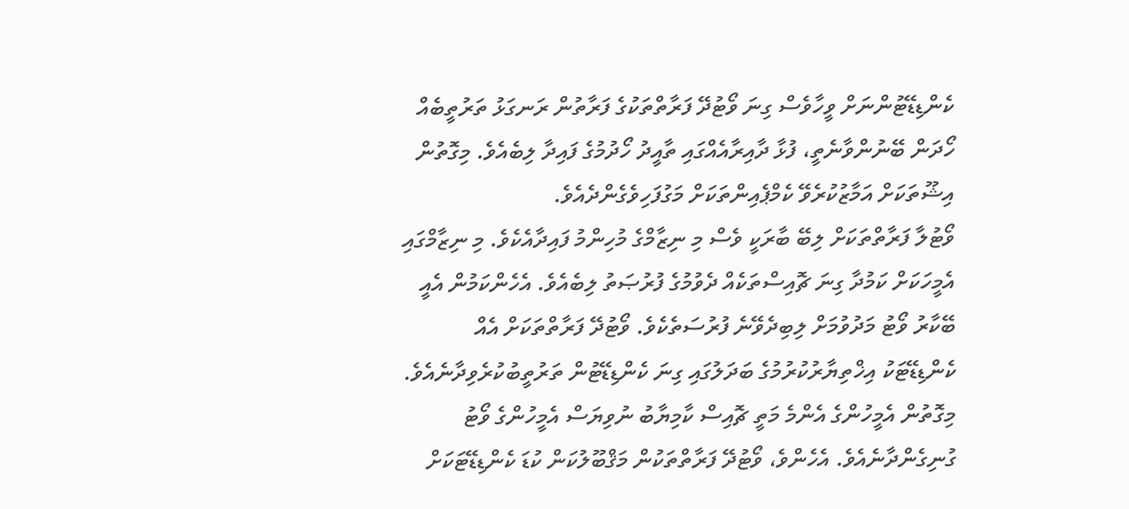ކެންޑިޑޭޓުންނަށް ވީހާވެސް ގިނަ ވޯޓުދޭ ފަރާތްތަކުގެ ފަރާތުން ރަނގަޅު ތަރުތީބެއް ހޯދަން ބޭނުންވާނެތީ، ފުޅާ ދާއިރާއެއްގައި ތާއީދު ހޯދުމުގެ ފައިދާ ލިބެއެވެ. މިގޮތުން އިޝޫތަކަށް އަމާޒުކުރެވޭ ކެމްޕެއިންތަކަށް މަގުފަހިވެގެންދެއެވެ.
ވޯޓުލާ ފަރާތްތަކަށް ލިބޭ ބާރަކީ ވެސް މި ނިޒާމްގެ މުހިންމު ފައިދާއެކެވެ. މި ނިޒާމްގައި އެމީހަކަށް ކަމުދާ ގިނަ ޗޮއިސްތަކެއް ދެވުމުގެ ފުރުޞަތު ލިބެއެވެ. އެހެންކަމުން އެއީ ބޭކާރު ވޯޓު މަދުވުމަށް ލިބިދެވޭނެ ފުރުސަތެކެވެ. ވޯޓުދޭ ފަރާތްތަކަށް އެއް ކެންޑިޑޭޓަކު އިޚްތިޔާރުކުރުމުގެ ބަދަލުގައި ގިނަ ކެންޑިޑޭޓުން ތަރުތީބުކުރެވިދާނެއެވެ. މިގޮތުން އެމީހުންގެ އެންމެ މަތީ ޗޮއިސް ކާމިޔާބު ނުވިޔަސް އެމީހުންގެ ވޯޓު ގުނިގެންދާނެއެވެ. އެހެންވެ، ވޯޓުދޭ ފަރާތްތަކުން މަޤްބޫލުކަން ކުޑަ ކެންޑިޑޭޓަކަށް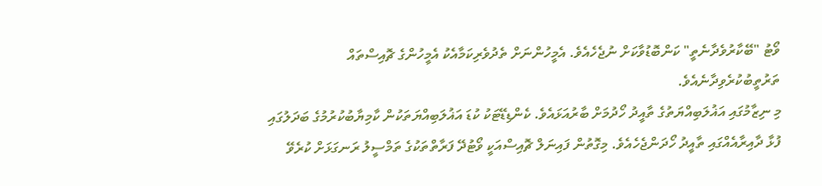ވޯޓު "ބޭކާރުވެދާނެތީ" ކަންބޮޑުވާކަށް ނުޖެހެއެވެ. އެމީހުންނަށް ތެދުވެރިކަމާއެކު އެމީހުންގެ ޗޮއިސްތައް ތަރުތީބުކުރެވިދާނެއެވެ.
މި ނިޒާމުގައި އަޣުލަބިއްޔަތުގެ ތާއީދު ހޯދުމަށް ބާރުއަޅައެވެ. ކެންޑިޑޭޓަކު ކުޑަ އަޣުލަބިއްޔަތަކުން ކާމިޔާބުކުރުމުގެ ބަދަލުގައި ފުޅާ ދާއިރާއެއްގައި ތާއީދު ހޯދަންޖެހެއެވެ. މިގޮތުން ފައިނަލް ޗޮއިސްއަކީ ވޯޓުދޭ ފަރާތްތަކުގެ ތަމްސީލު ރަނގަޅަށް ކުރެވޭ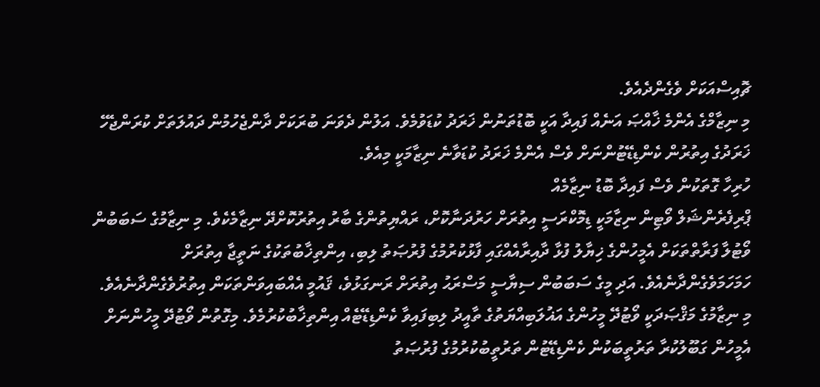ޗޮއިސްއަކަށް ވެގެންދެއެވެ.
މި ނިޒާމްގެ އެންމެ ޚާއްޞަ އަނެއް ފައިދާ އަކީ ބޮޑުތަނުން ޚަރަދު ކުޑަވުމެވެ. އަލުން ދެވަނަ ބުރަކަށް ދާންޖެހުމުން ދައުލަތަށް ކުރަންޖެހޭ ޚަރަދުގެ އިތުރުން ކެންޑިޑޭޓުންނަށް ވެސް އެންމެ ޚަރަދު ކުޑަވާނެ ނިޒާމަކީ މިއެވެ.
ހުރިހާ ގޮތަކުން ވެސް ފައިދާ ބޮޑު ނިޒާމެއް
ޕްރިފެރެންޝަލް ވޯޓިން ނިޒާމަކީ ޑިމޮކްރަސީ އިތުރަށް ހަރުދަނާކޮށް، ރައްޔިތުންގެ ބާރު އިތުރުކޮށްދޭ ނިޒާމެކެވެ. މި ނިޒާމުގެ ސަބަބުން ވޯޓުލާ ފަރާތްތަކަށް އެމީހުންގެ ޚިޔާލު ފުޅާ ދާއިރާއެއްގައި ފާޅުކުރުމުގެ ފުރުޞަތު ލިބި، އިންތިޚާބުތަކުގެ ނަތީޖާ އިތުރަށް ހަމަހަމަވެގެންދާނެއެވެ. އަދި މީގެ ސަބަބުން ސިޔާސީ މަސްރަޙު އިތުރަށް ރަނގަޅުވެ، ޤައުމީ އެއްބައިވަންތަކަން އިތުރުވެގެންދާނެއެވެ.
މި ނިޒާމުގެ މަޤްޞަދަކީ ވޯޓުދޭ މީހުންގެ އަޣުލަބިއްޔަތުގެ ތާއީދު ލިބިފައިވާ ކެންޑިޑޭޓެއް އިންތިޚާބުކުރުމެވެ. މިގޮތުން ވޯޓުދޭ މީހުންނަށް އެމީހުން ގަބޫލުކުރާ ތަރުތީބަކުން ކެންޑިޑޭޓުން ތަރުތީބުކުރުމުގެ ފުރުޞަތު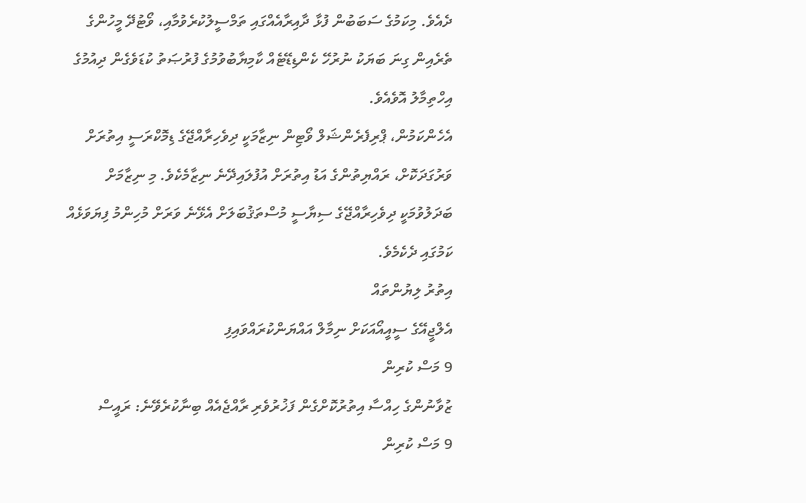ދެއެވެ. މިކަމުގެ ސަބަބުން ފުޅާ ދާއިރާއެއްގައި ތަމްސީލުކުރެވުމާއި، ވޯޓުދޭ މީހުންގެ ތެރެއިން ގިނަ ބަޔަކު ނުރުހޭ ކެންޑިޑޭޓެއް ކާމިޔާބުވުމުގެ ފުރުޞަތު ކުޑަވެގެން ދިއުމުގެ އިހްތިމާލު އޮވެއެވެ.
އެހެންކަމުން، ޕްރިފެރެންޝަލް ވޯޓިން ނިޒާމަކީ ދިވެހިރާއްޖޭގެ ޑިމޮކްރަސީ އިތުރަށް ވަރުގަދަކޮށް، ރައްޔިތުންގެ އަޑު އިތުރަށް އުފުލައިދޭނެ ނިޒާމެކެވެ. މި ނިޒާމަށް ބަދަލުވުމަކީ ދިވެހިރާއްޖޭގެ ސިޔާސީ މުސްތަޤުބަލަށް އެޅޭނެ ވަރަށް މުހިންމު ފިޔަވަޅެއް ކަމުގައި ދެކެމެވެ.
އިތުރު ލިޔުންތައް
އެލްޖީއޭގެ ސީއީއޯއަކަށް ނިމާލް އައްޔަންކުރައްވައިފި
9 މަސް ކުރިން
ޒުވާނުންގެ ހިއްސާ އިތުރުކޮށްގެން ފަޚުރުވެރި ރާއްޖެއެއް ބިނާކުރެވޭނެ: ރައީސް
9 މަސް ކުރިން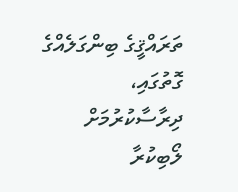ތަރައްޤީގެ ބިންގަލެއްގެ ގޮތުގައި، ދިރާސާކުރުމަށް ލޯބިކުރާ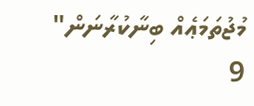މުޖުތަމަޢެއް ބިނާކުރާނަން"
9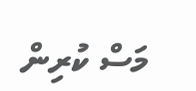މަސް ކުރިން